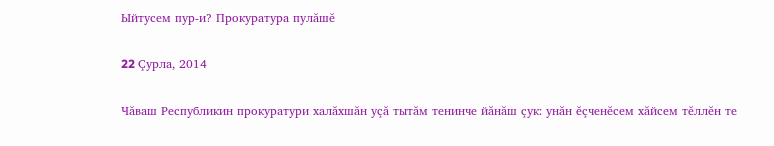Ыйтусем пур-и? Прокуратура пулăшĕ

22 Çурла, 2014

Чăваш Республикин прокуратури халăхшăн уçă тытăм тенинче йăнăш çук: унăн ĕçченĕсем хăйсем тĕллĕн те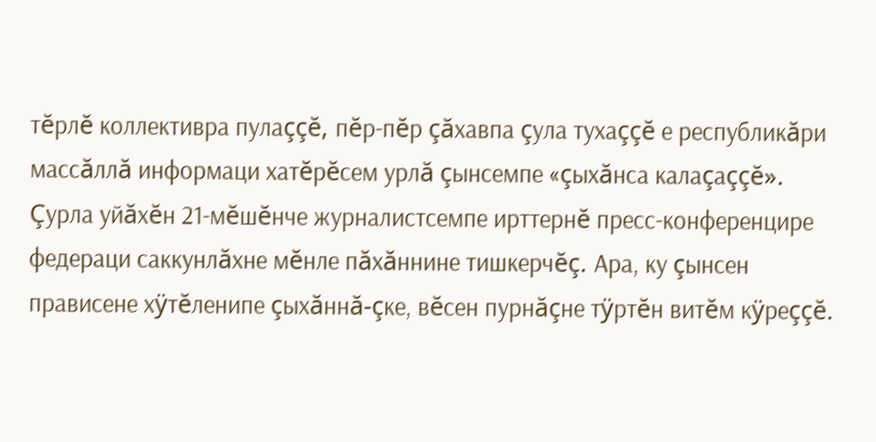тĕрлĕ коллективра пулаççĕ, пĕр-пĕр çăхавпа çула тухаççĕ е республикăри массăллă информаци хатĕрĕсем урлă çынсемпе «çыхăнса калаçаççĕ». Çурла уйăхĕн 21-мĕшĕнче журналистсемпе ирттернĕ пресс-конференцире федераци саккунлăхне мĕнле пăхăннине тишкерчĕç. Ара, ку çынсен прависене хÿтĕленипе çыхăннă-çке, вĕсен пурнăçне тÿртĕн витĕм кÿреççĕ.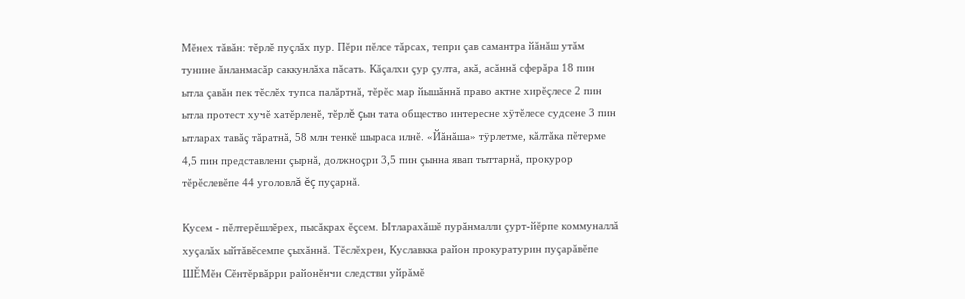Мĕнех тăвăн: тĕрлĕ пуçлăх пур. Пĕри пĕлсе тăрсах, тепри çав самантра йăнăш утăм тунине ăнланмасăр саккунлăха пăсать. Кăçалхи çур çулта, акă, асăннă сферăра 18 пин ытла çавăн пек тĕслĕх тупса палăртнă, тĕрĕс мар йышăннă право актне хирĕçлесе 2 пин ытла протест хучĕ хатĕрленĕ, тĕрлĕ çын тата общество интересне хÿтĕлесе судсене 3 пин ытларах тавăç тăратнă, 58 млн тенкĕ шыраса илнĕ. «Йăнăша» тÿрлетме, кăлтăка пĕтерме 4,5 пин представлени çырнă, должноçри 3,5 пин çынна явап тыттарнă, прокурор тĕрĕслевĕпе 44 уголовлă ĕç пуçарнă.

Кусем - пĕлтерĕшлĕрех, пысăкрах ĕçсем. Ытларахăшĕ пурăнмалли çурт-йĕрпе коммуналлă хуçалăх ыйтăвĕсемпе çыхăннă. Тĕслĕхрен, Куславкка район прокуратурин пуçарăвĕпе ШĔМĕн Сĕнтĕрвăрри районĕнчи следстви уйрăмĕ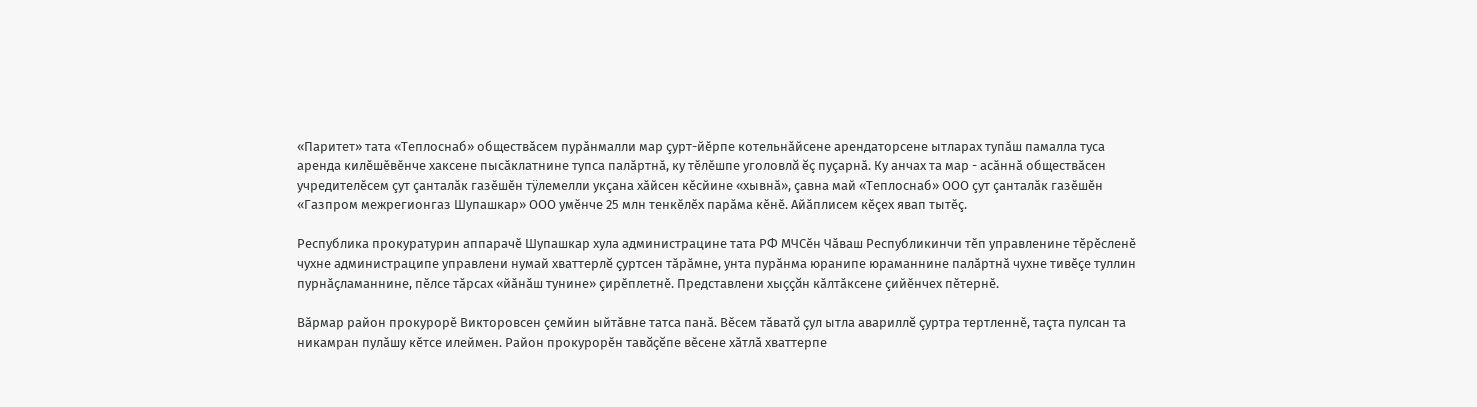«Паритет» тата «Теплоснаб» обществăсем пурăнмалли мар çурт-йĕрпе котельнăйсене арендаторсене ытларах тупăш памалла туса аренда килĕшĕвĕнче хаксене пысăклатнине тупса палăртнă, ку тĕлĕшпе уголовлă ĕç пуçарнă. Ку анчах та мар - асăннă обществăсен учредителĕсем çут çанталăк газĕшĕн тÿлемелли укçана хăйсен кĕсйине «хывнă», çавна май «Теплоснаб» ООО çут çанталăк газĕшĕн «Газпром межрегионгаз Шупашкар» ООО умĕнче 25 млн тенкĕлĕх парăма кĕнĕ. Айăплисем кĕçех явап тытĕç.

Республика прокуратурин аппарачĕ Шупашкар хула администрацине тата РФ МЧСĕн Чăваш Республикинчи тĕп управленине тĕрĕсленĕ чухне администраципе управлени нумай хваттерлĕ çуртсен тăрăмне, унта пурăнма юранипе юраманнине палăртнă чухне тивĕçе туллин пурнăçламаннине, пĕлсе тăрсах «йăнăш тунине» çирĕплетнĕ. Представлени хыççăн кăлтăксене çийĕнчех пĕтернĕ.

Вăрмар район прокурорĕ Викторовсен çемйин ыйтăвне татса панă. Вĕсем тăватă çул ытла авариллĕ çуртра тертленнĕ, таçта пулсан та никамран пулăшу кĕтсе илеймен. Район прокурорĕн тавăçĕпе вĕсене хăтлă хваттерпе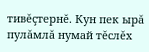тивĕçтернĕ. Кун пек ырă пулăмлă нумай тĕслĕх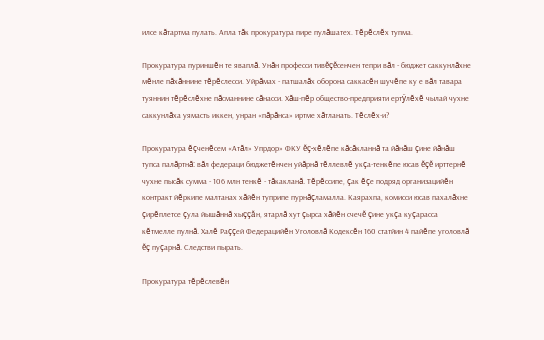илсе кăтартма пулать. Апла тăк прокуратура пире пулăшатех. Тĕрĕслĕх тупма.

Прокуратура пуриншĕн те яваплă. Унăн професси тивĕçĕсенчен тепри вăл - бюджет саккунлăхне мĕнле пăхăннине тĕрĕслесси. Уйрăмах - патшалăх оборона саккасĕн шучĕпе ку е вăл тавара туяннин тĕрĕслĕхне пăсманнине сăнасси. Хăш-пĕр общество-предприяти ертÿлĕхĕ чылай чухне саккунлăха уямасть иккен, унран «пăрăнса» иртме хăтланать. Тĕслĕх-и?

Прокуратура ĕçченĕсем «Атăл» Упрдор» ФКУ ĕç-хĕлĕпе кăсăкланнă та йăнăш çине йăнăш тупса палăртнă: вăл федераци бюджетĕнчен уйăрнă тĕллевлĕ укçа-тенкĕпе юсав ĕçĕ ирттернĕ чухне пысăк сумма - 106 млн тенкĕ - тăкакланă. Тĕрĕссипе, çак ĕçе подряд организацийĕн контракт йĕркипе малтанах хăйĕн туприпе пурнăçламалла. Каярахпа, комисси юсав пахалăхне çирĕплетсе çула йышăннă хыççăн, ятарлă хут çырса хăйĕн счечĕ çине укçа куçарасса кĕтмелле пулнă. Халĕ Раççей Федерацийĕн Уголовлă Кодексĕн 160 статйин 4 пайĕпе уголовлă ĕç пуçарнă. Следстви пырать.

Прокуратура тĕрĕслевĕн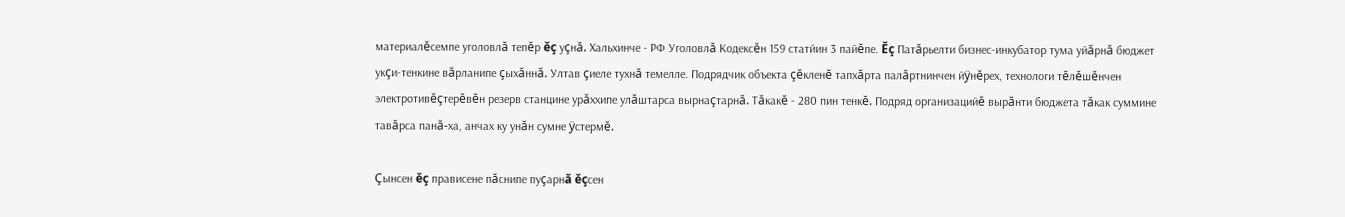материалĕсемпе уголовлă тепĕр ĕç уçнă. Хальхинче - РФ Уголовлă Кодексĕн 159 статйин 3 пайĕпе. Ĕç Патăрьелти бизнес-инкубатор тума уйăрнă бюджет укçи-тенкине вăрланипе çыхăннă. Ултав çиеле тухнă темелле. Подрядчик объекта çĕкленĕ тапхăрта палăртнинчен йÿнĕрех, технологи тĕлĕшĕнчен электротивĕçтерĕвĕн резерв станцине урăххипе улăштарса вырнаçтарнă. Тăкакĕ - 280 пин тенкĕ. Подряд организацийĕ вырăнти бюджета тăкак суммине тавăрса панă-ха, анчах ку унăн сумне ÿстермĕ.

Çынсен ĕç прависене пăснипе пуçарнă ĕçсен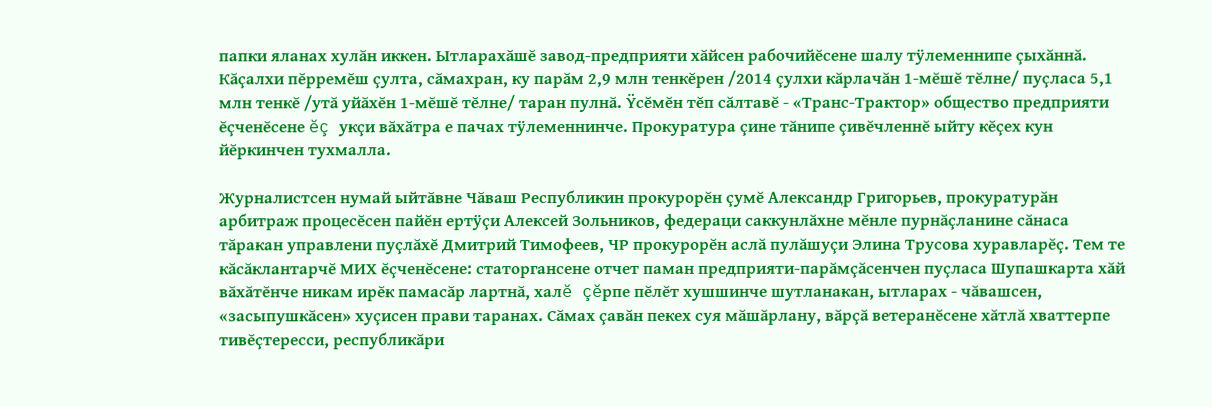папки яланах хулăн иккен. Ытларахăшĕ завод-предприяти хăйсен рабочийĕсене шалу тÿлеменнипе çыхăннă. Кăçалхи пĕрремĕш çулта, сăмахран, ку парăм 2,9 млн тенкĕрен /2014 çулхи кăрлачăн 1-мĕшĕ тĕлне/ пуçласа 5,1 млн тенкĕ /утă уйăхĕн 1-мĕшĕ тĕлне/ таран пулнă. Ÿсĕмĕн тĕп сăлтавĕ - «Транс-Трактор» общество предприяти ĕçченĕсене ĕç укçи вăхăтра е пачах тÿлеменнинче. Прокуратура çине тăнипе çивĕчленнĕ ыйту кĕçех кун йĕркинчен тухмалла.

Журналистсен нумай ыйтăвне Чăваш Республикин прокурорĕн çумĕ Александр Григорьев, прокуратурăн арбитраж процесĕсен пайĕн ертÿçи Алексей Зольников, федераци саккунлăхне мĕнле пурнăçланине сăнаса тăракан управлени пуçлăхĕ Дмитрий Тимофеев, ЧР прокурорĕн аслă пулăшуçи Элина Трусова хуравларĕç. Тем те кăсăклантарчĕ МИХ ĕçченĕсене: статоргансене отчет паман предприяти-парăмçăсенчен пуçласа Шупашкарта хăй вăхăтĕнче никам ирĕк памасăр лартнă, халĕ çĕрпе пĕлĕт хушшинче шутланакан, ытларах - чăвашсен, «засыпушкăсен» хуçисен прави таранах. Сăмах çавăн пекех суя мăшăрлану, вăрçă ветеранĕсене хăтлă хваттерпе тивĕçтересси, республикăри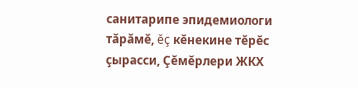санитарипе эпидемиологи тăрăмĕ, ĕç кĕнекине тĕрĕс çырасси, Çĕмĕрлери ЖКХ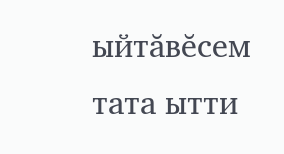ыйтăвĕсем тата ытти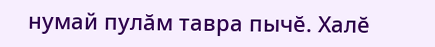нумай пулăм тавра пычĕ. Халĕ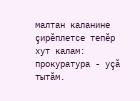малтан каланине çирĕплетсе тепĕр хут калам: прокуратура - уçă тытăм.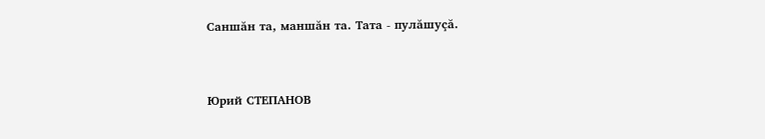Саншăн та, маншăн та. Тата - пулăшуçă.



Юрий СТЕПАНОВ